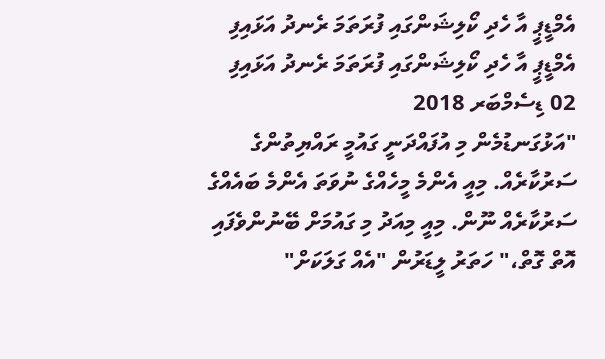އެމްޑީޕީ އާ ހެދި ކޯލިޝަންގައި ފުރަތަމަ ރެނދު އަޅައިފި
އެމްޑީޕީ އާ ހެދި ކޯލިޝަންގައި ފުރަތަމަ ރެނދު އަޅައިފި
02 ޑިސެމްބަރ 2018
"އަޅުގަނޑުމެން މި އުފައްދަނީ ގައުމީ ރައްޔިތުންގެ ސަރުކާރެއް. މިއީ އެންމެ މީހެއްގެ ނުވަތަ އެންމެ ބައެއްގެ ސަރުކާރެއް ނޫން. މިއީ މިއަދު މި ގައުމަށް ބޭނުންވެފައި އޮތް ގޮތް،" ހަތަރު ލީޑަރުން "އެއް ގަލަކަށް"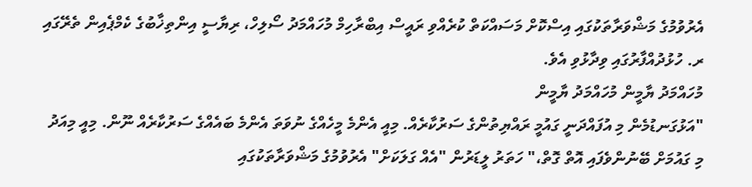އެރުވުމުގެ މަޝްވަރާތަކުގައި އިސްކޮށް މަސައްކަތް ކުރެއްވި ރައީސް އިބްރާހިމް މުހައްމަދު ސޯލިހް، ރިޔާސީ އިންތިޚާބުގެ ކެމްޕެއިން ތެރޭގައި ރ. ހުޅުދުއްފާރުގައި ވިދާޅުވި އެވެ.
މުހައްމަދު ޔާމީން މުހައްމަދު ޔާމީން
"އަޅުގަނޑުމެން މި އުފައްދަނީ ގައުމީ ރައްޔިތުންގެ ސަރުކާރެއް. މިއީ އެންމެ މީހެއްގެ ނުވަތަ އެންމެ ބައެއްގެ ސަރުކާރެއް ނޫން. މިއީ މިއަދު މި ގައުމަށް ބޭނުންވެފައި އޮތް ގޮތް،" ހަތަރު ލީޑަރުން "އެއް ގަލަކަށް" އެރުވުމުގެ މަޝްވަރާތަކުގައި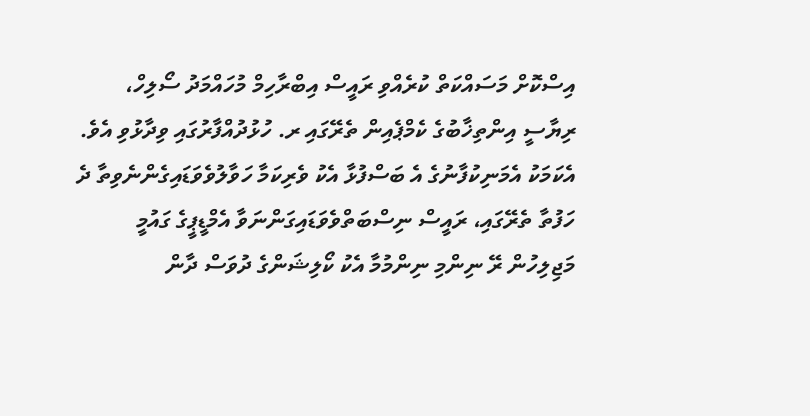އިސްކޮށް މަސައްކަތް ކުރެއްވި ރައީސް އިބްރާހިމް މުހައްމަދު ސޯލިހް، ރިޔާސީ އިންތިޚާބުގެ ކެމްޕެއިން ތެރޭގައި ރ. ހުޅުދުއްފާރުގައި ވިދާޅުވި އެވެ.
އެކަމަކު އެމަނިކުފާނުގެ އެ ބަސްފުޅާ އެކު ވެރިކަމާ ހަވާލުވެވަޑައިގެންނެވިތާ ދެ ހަފުތާ ތެރޭގައި، ރައީސް ނިސްބަތްވެވަޑައިގަންނަވާ އެމްޑީޕީގެ ގައުމީ މަޖިލިހުން ރޭ ނިންމި ނިންމުމާ އެކު ކޯލިޝަންގެ ދުވަސް ދާން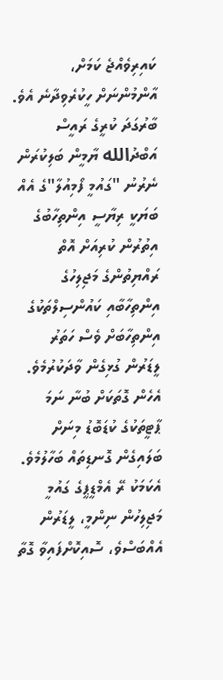ކައިރިވެއްޖެ ކަމަށް، އާންމުންނަށް ހީކުރެވިދާނެ އެވެ.
ބާރުގަދަ ކުރީގެ ރައީސް އަބްދުالله ޔާމީން ބަލިކުރަން ނެރުނު "ގައުމީ ފޯމިއުލާ"ގެ އެއް ބަޔަކީ ރިޔާސީ އިންތިހާބުގެ އިތުރުން ކުރިއަށް އޮތް ރައްޔިތުންގެ މަޖިލިހުގެ އިންތިހާބާއި ކައުންސިލްތަކުގެ އިންތިހާބަށް ވެސް ހަތަރު ލީޑަރުން ގުޅިގެން ވާދަކުރުމެވެ. އެހެން ގޮތަކަށް ބުނާ ނަމަ ޕާޓީތަކުގެ ކުޑަބޮޑު މިނަށް ބަލައިގެން ގޮނޑިތައް ބަހާލުމެވެ.
އެކަމަކު ރޭ އެމްޑީޕީގެ ގައުމީ މަޖިލިހުން ނިންމީ، ލީޑަރުން އެއްބަސްވެ، ސޮއިކޮށްފައިވާ ގޮތާ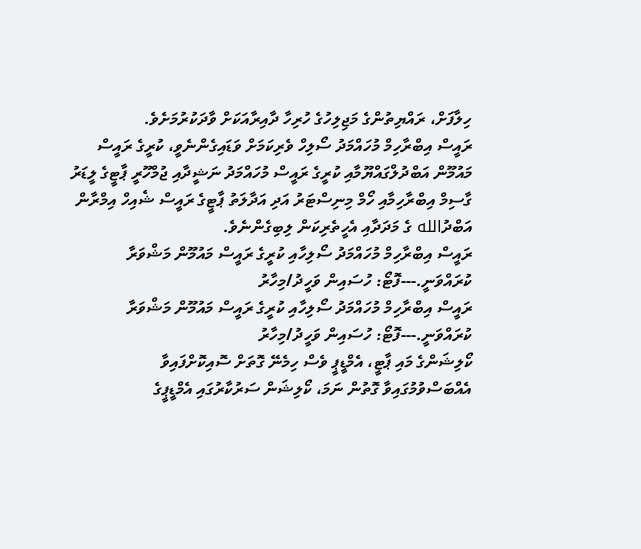ހިލާފަށް، ރައްޔިތުންގެ މަޖިލިހުގެ ހުރިހާ ދާއިރާއަކަށް ވާދަކުރުމަށެވެ.
ރައީސް އިބްރާހިމް މުހައްމަދު ސޯލިހް ވެރިކަމަށް ވަޑައިގެންނެވީ، ކުރީގެ ރައީސް މައުމޫން އަބްދުލްގައްޔޫމާއި ކުރީގެ ރައީސް މުހައްމަދު ނަޝީދާއި ޖުމްހޫރީ ޕާޓީގެ ލީޑަރު ގާސިމް އިބްރާހިމާއި ހޯމް މިނިސްޓަރު އަދި އަދާލަތު ޕާޓީގެ ރައީސް ޝެއިހް އިމްރާން އަބްދުالله ގެ މަދަދާއި އެހީތެރިކަން ލިބިގެންނެވެ.
ރައީސް އިބްރާހިމް މުހައްމަދު ސޯލިހާއި ކުރީގެ ރައީސް މައުމޫން މަޝްވަރާ ކުރައްވަނީ.---ފޮޓޯ: ހުސައިން ވަހީދު/މިހާރު
ރައީސް އިބްރާހިމް މުހައްމަދު ސޯލިހާއި ކުރީގެ ރައީސް މައުމޫން މަޝްވަރާ ކުރައްވަނީ.---ފޮޓޯ: ހުސައިން ވަހީދު/މިހާރު
ކޯލިޝަންގެ މައި ޕާޓީ، އެމްޑީޕީ ވެސް ހިމެނޭ ގޮތަށް ސޮއިކޮށްފައިވާ އެއްބަސްވުމުގައިވާ ގޮތުން ނަމަ، ކޯލިޝަން ސަރުކާރުގައި އެމްޑީޕީގެ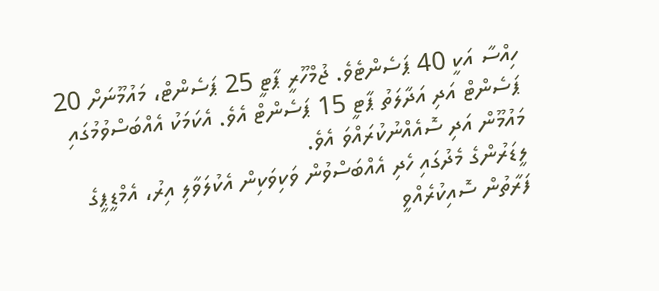ހިއްސާ އަކީ 40 ޕަސެންޓެވެ. ޖުމްހޫރީ ޕާޓީ 25 ޕަސެންޓް، މައުމޫނަށް 20 ޕަސެންޓް އަދި އަދާލަތު ޕާޓީ 15 ޕަސެންޓް އެވެ. އެކަމަކު އެއްބަސްވުމުގައި މައުމޫން އަދި ސޮއެއްނުކުރައްވަ އެވެ.
ލީޑަރުންގެ މެދުގައި ހެދި އެއްބަސްވުން ވަކިވަކިން އެކުލަވާލި އިރު، އެމްޑީޕީގެ ފަރާތުން ސޮއިކުރެއްވީ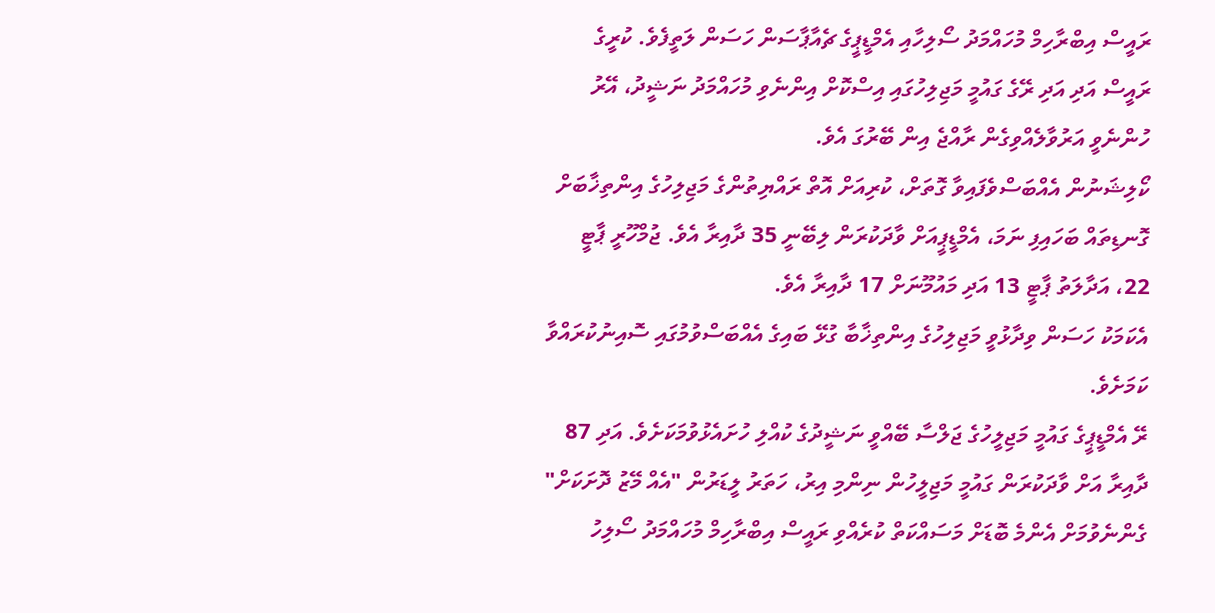ރައީސް އިބްރާހިމް މުހައްމަދު ސޯލިހާއި އެމްޑީޕީގެ ޗެއާޕާސަން ހަސަން ލަތީފެވެ. ކުރީގެ ރައީސް އަދި އަދި ރޭގެ ގައުމީ މަޖިލިހުގައި އިސްކޮށް އިންނެވި މުހައްމަދު ނަޝީދު، އޭރު ހުންނެވީ އަރުވާލެއްވިގެން ރާއްޖެ އިން ބޭރުގަ އެވެ.
ކޯލިޝަނުން އެއްބަސްވެފައިވާ ގޮތަށް، ކުރިއަށް އޮތް ރައްޔިތުންގެ މަޖިލިހުގެ އިންތިޚާބަށް ގޮނޑިތައް ބަހައިފި ނަމަ، އެމްޑީޕީއަށް ވާދަކުރަން ލިބޭނީ 35 ދާއިރާ އެވެ. ޖުމްހޫރީ ޕާޓީ 22، އަދާލަތު ޕާޓީ 13 އަދި މައުމޫނަށް 17 ދާއިރާ އެވެ.
އެކަމަކު ހަސަން ވިދާޅުވީ މަޖިލިހުގެ އިންތިޚާބާ ގުޅޭ ބައިގެ އެއްބަސްވުމުގައި ސޮއިނުކުރައްވާ ކަމަށެވެ.
ރޭ އެމްޑީޕީގެ ގައުމީ މަޖިލީހުގެ ޖަލްސާ ބޭއްވީ ނަޝީދުގެ ކުއްލި ހުށައެޅުވުމަކަށެވެ. އަދި 87 ދާއިރާ އަށް ވާދަކުރަން ގައުމީ މަޖިލީހުން ނިންމި އިރު، ހަތަރު ލީޑަރުން "އެއް މޭޒު ދޮށަކަށް" ގެންނެވުމަށް އެންމެ ބޮޑަށް މަސައްކަތް ކުރެއްވި ރައީސް އިބްރާހިމް މުހައްމަދު ސޯލިހު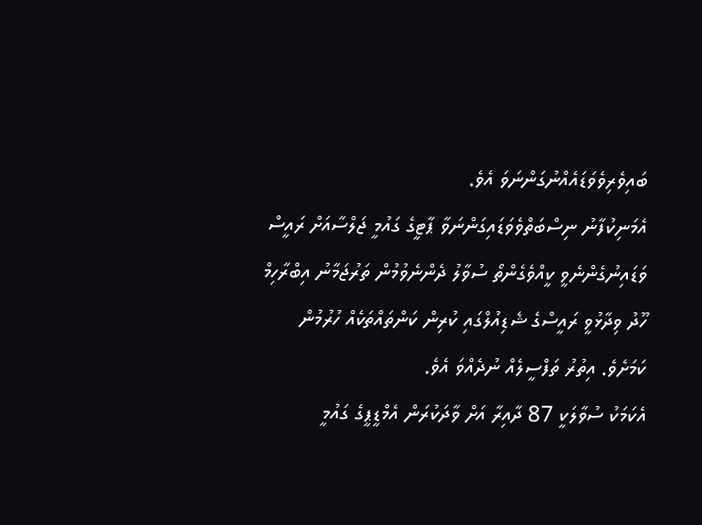ބައިވެރިވެވަޑައެއްނުގަންނަވަ އެވެ.
އެމަނިކުފާނު ނިސްބަތްވެވަޑައިގަންނަވާ ޕާޓީގެ ގައުމީ ޖަލްސާއަށް ރައީސް ވަޑައިނުގެންނެވީ ކީއްވެގެންތޯ ސުވާލު ދެންނެވުމުން ތަރުޖަމާނު އިބްރާހިމް ހޫދު ވިދާޅުވީ ރައީސްގެ ޝެޑިއުލްގައި ކުރިން ކަންތައްތަކެއް ހުރުމުން ކަމަށެވެ. އިތުރު ތަފްސީލެއް ނުދެއްވަ އެވެ.
އެކަމަކު ސުވާލަކީ 87 ދާއިރާ އަށް ވާދަކުރަން އެމްޑީޕީގެ ގައުމީ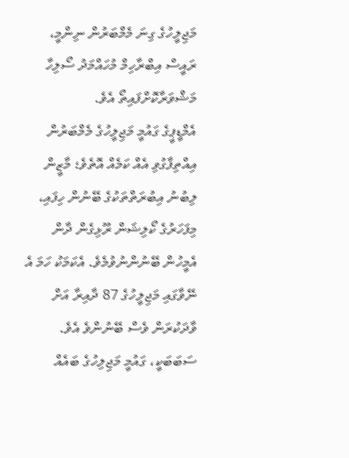މަޖިލީހުގެ ގިނަ މެމްބަރުން ނިންމީ، ރައީސް އިބްރާހިމް މުހައްމަދު ސޯލިހާ މަޝްވަރާކޮށްފައިތޯ އެވެ.
އެމްޑީޕީގެ ގައުމީ މަޖިލީހުގެ މެމްބަރުން އިއްތިފާގުވި އެއް ކަމެއް އޮތެވެ؛ މާޒީން ލިބުނު އިބުރަތްތަކުގެ ބޭނުން ހިފައި، މިފަހަރުގެ ކޯލިޝަން ރޫޅިގެން ދާން އެމީހުން ބޭނުންނުވުމެވެ. އެކަމަކު ހަމަ އެ ނޭވާގައި މަޖިލީހުގެ 87 ދާއިރާ އަށް ވާދަކުރަން ވެސް ބޭނުންވެ އެވެ. ސަބަބަކީ، ގައުމީ މަޖިލިހުގެ ބައެއް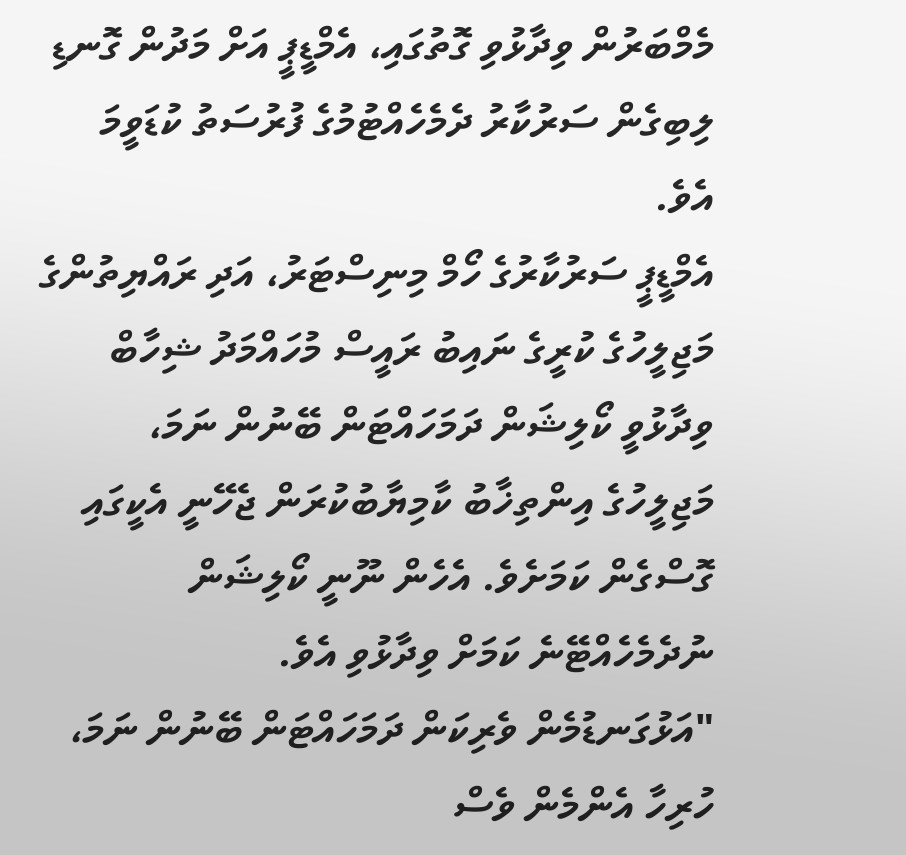މެމްބަރުން ވިދާޅުވި ގޮތުގައި، އެމްޑީޕީ އަށް މަދުން ގޮނޑި ލިބިގެން ސަރުކާރު ދެމެހެއްޓުމުގެ ފުރުސަތު ކުޑަވީމަ އެވެ.
އެމްޑީޕީ ސަރުކާރުގެ ހޯމް މިނިސްޓަރު، އަދި ރައްޔިތުންގެ މަޖިލީހުގެ ކުރީގެ ނައިބު ރައީސް މުހައްމަދު ޝިހާބް ވިދާޅުވީ ކޯލިޝަން ދަމަހައްޓަން ބޭނުން ނަމަ، މަޖިލީހުގެ އިންތިޚާބު ކާމިޔާބުކުރަން ޖެހޭނީ އެކީގައި ގޮސްގެން ކަމަށެވެ. އެހެން ނޫނީ ކޯލިޝަން ނުދެމެހެއްޓޭނެ ކަމަށް ވިދާޅުވި އެވެ.
"އަޅުގަނޑުމެން ވެރިކަން ދަމަހައްޓަން ބޭނުން ނަމަ، ހުރިހާ އެންމެން ވެސް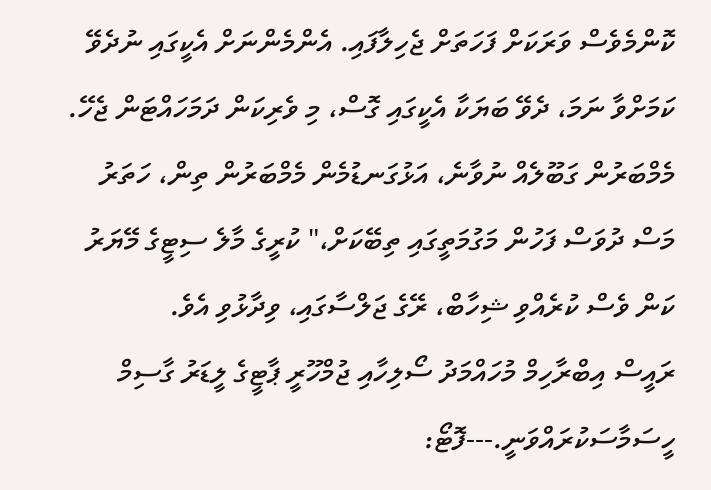ކޮންމެވެސް ވަރަކަށް ފަހަތަށް ޖެހިލާފައި. އެންމެންނަށް އެކީގައި ނުދެވޭ ކަމަށްވާ ނަމަ، ދެވޭ ބަޔަކާ އެކީގައި ގޮސް، މި ވެރިކަން ދަމަހައްޓަން ޖެހޭ. މެމްބަރުން ގަބޫލެއް ނުވާނެ، އަޅުގަނޑުމެން މެމްބަރުން ތިން، ހަތަރު މަސް ދުވަސް ފަހުން މަގުމަތީގައި ތިބޭކަށް،" ކުރީގެ މާލެ ސިޓީގެ މޭޔަރު ކަން ވެސް ކުރެއްވި ޝިހާބް، ރޭގެ ޖަލްސާގައި، ވިދާޅުވި އެވެ.
ރައީސް އިބްރާހިމް މުހައްމަދު ސޯލިހާއި ޖުމްހޫރީ ޕާޓީގެ ލީޑަރު ގާސިމް ހީސަމާސަކުރައްވަނީ.---ފޮޓޯ: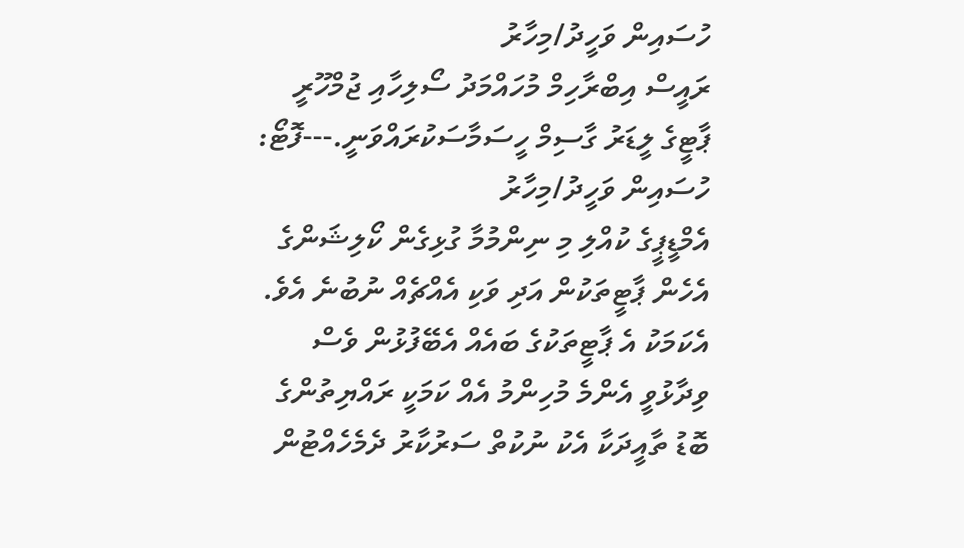ހުސައިން ވަހީދު/މިހާރު
ރައީސް އިބްރާހިމް މުހައްމަދު ސޯލިހާއި ޖުމްހޫރީ ޕާޓީގެ ލީޑަރު ގާސިމް ހީސަމާސަކުރައްވަނީ.---ފޮޓޯ: ހުސައިން ވަހީދު/މިހާރު
އެމްޑީޕީގެ ކުއްލި މި ނިންމުމާ ގުޅިގެން ކޯލިޝަންގެ އެހެން ޕާޓީތަކުން އަދި ވަކި އެއްޗެއް ނުބުނެ އެވެ. އެކަމަކު އެ ޕާޓީތަކުގެ ބައެއް އެބޭފުޅުން ވެސް ވިދާޅުވީ އެންމެ މުހިންމު އެއް ކަމަކީ ރައްޔިތުންގެ ބޮޑު ތާއީދަކާ އެކު ނުކުތް ސަރުކާރު ދެމެހެއްޓުން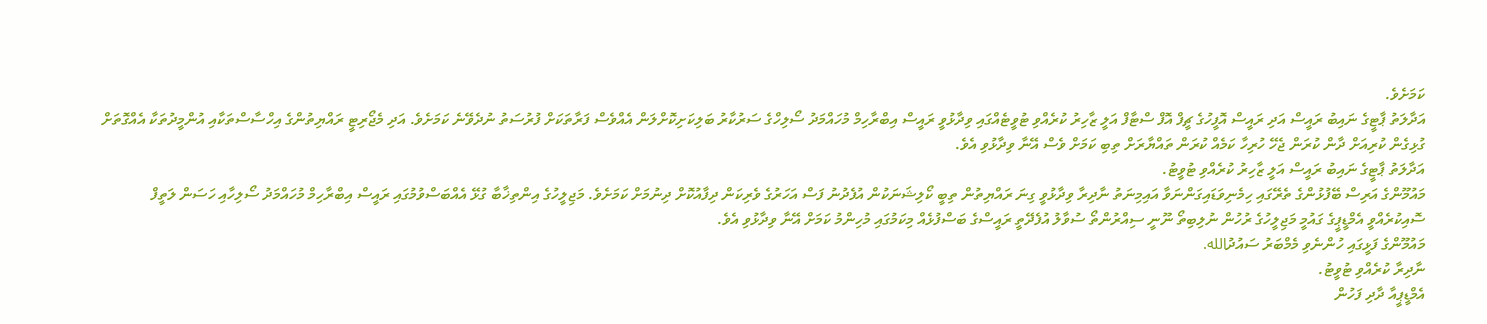ކަމަށެވެ.
އަދާލަތު ޕާޓީގެ ނައިބު ރައީސް އަދި ރައީސް އޮފީހުގެ ޗީފް އޮފް ސްޓާފް އަލީ ޒާހިރު ކުރެއްވި ޓުވީޓެއްގައި ވިދާޅުވީ ރައީސް އިބްރާހިމް މުހައްމަދު ސޯލިހްގެ ސަރުކާރު ބަލިކަށިކޮށްލަން އެއްވެސް ފަރާތަކަށް ފުރުސަތު ނުދެވޭނެ ކަމަށެވެ. އަދި މެޖޯރިޓީ ރައްޔިތުންގެ އިހްސާސްތަކާއި އުންމީދުތަކާ އެއްގޮތަށް ގުޅިގެން ކުރިއަށް ދާން ކުރަން ޖެހޭ ހުރިހާ ކަމެއް ކުރަން ތައްޔާރަށް ތިބި ކަމަށް ވެސް އޭނާ ވިދާޅުވި އެވެ.
އަދާލަތު ޕާޓީގެ ނައިބު ރައީސް އަލީ ޒާހިރު ކުރެއްވި ޓުވީޓު.
މައުމޫންގެ އަރިސް ބޭފުޅުންގެ ތެރޭގައި ހިމެނިވަޑައިގަންނަވާ އައިމިނަތު ނާދިރާ ވިދާޅުވީ ގިނަ ރައްޔިތުން ތިބީ ކޯލިޝަނަކުން އުފެދުނު ފަސް އަހަރުގެ ވެރިކަން ދިފާއުކޮށް ދިނުމަށް ކަމަށެވެ. މަޖިލީހުގެ އިންތިޚާބާ ގުޅޭ އެއްބަސްވުމުގައި ރައީސް އިބްރާހިމް މުހައްމަދު ސޯލިހާއި ހަސަން ލަތީފް ސޮއިކުރެއްވީ އެމްޑީޕީގެ ގައުމީ މަޖިލީހުގެ ރުހުން ނުލިބިތޯ ނޫނީ ސިއްރުންތޯ ސުވާލު އުފެދޭތީ ރައީސްގެ ބަސްފުޅެއް މިކަމުގައި މުހިންމު ކަމަށް އޭނާ ވިދާޅުވި އެވެ.
މައުމޫންގެ ފަޅީގައި ހުންނެވި މެމްބަރު ސައުދުالله.
ނާދިރާ ކުރެއްވި ޓުވީޓު.
އެމްޑީޕީއާ ދާދި ފަހުން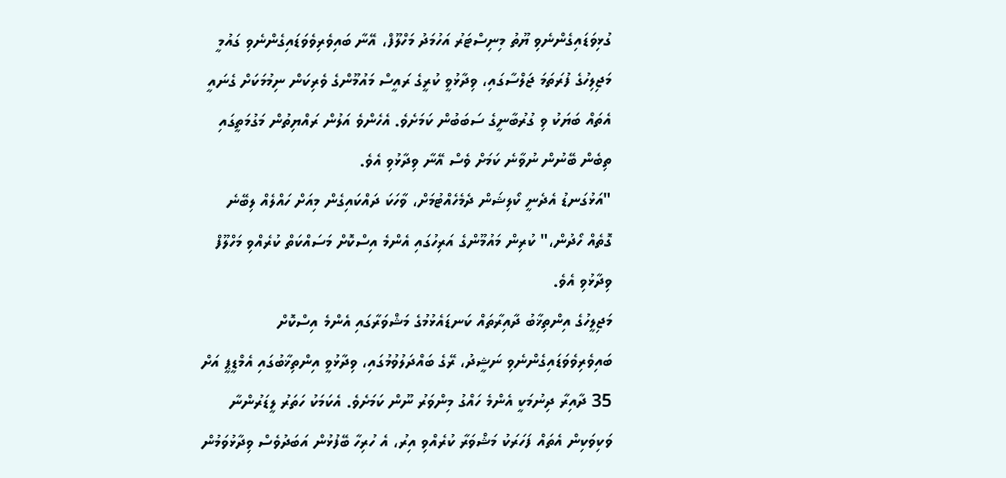ގުޅިވަޑައިގެންނެވި ޔޫތު މިނިސްޓަރު އަހުމަދު މަހްލޫފް، އޭނާ ބައިވެރިވެވަޑައިގެންނެވި ގައުމީ މަޖިލިހުގެ ފުރަތަމަ ޖަލްސާގައި، ވިދާޅުވީ ކުރީގެ ރައީސް މައުމޫންގެ ވެރިކަން ނިމުމަކަށް ގެނައީ އެތައް ބަޔަކު ވި ގުރުބާނީގެ ސަބަބުން ކަމަށެވެ. އެހެންވެ އަލުން ރައްޔިތުން މަގުމަތީގައި ތިބެން ބޭނުން ނުވާނެ ކަމަށް ވެސް އޭނާ ވިދާޅުވި އެވެ.
"އަޅުގަނޑު އެދެނީ ކޯލިޝަން ދެމެހެއްޓުމަށް، ވާހަކަ ދައްކައިގެން މިއަށް ހައްލެއް ލިބޭނެ ގޮތެއް ހޯދުން،" ކުރިން މައުމޫންގެ އަރިހުގައި އެންމެ އިސްކޮށް މަސައްކަތް ކުރެއްވި މަހްލޫފް ވިދާޅުވި އެވެ.
މަޖިލީހުގެ އިންތިޚާބު ދާއިރާތައް ކަނޑައެޅުމުގެ މަޝްވަރާގައި އެންމެ އިސްކޮށް ބައިވެރިވެވަޑައިގެންނެވި ނަޝީދު، ރޭގެ ބައްދަލުވުމުގައި، ވިދާޅުވީ އިންތިޚާބުގައި އެމްޑީޕީ އަށް 35 ދާއިރާ ދިނުމަކީ އެންމެ ހައްގު މިންވަރު ނޫން ކަމަށެވެ. އެކަމަކު ހަތަރު ލީޑަރުންނާ ވަކިވަކިން އެތައް ފަހަރަކު މަޝްވަރާ ކުރެއްވި އިރު، އެ ހުރިހާ ބޭފުޅުން އަބަދުވެސް ވިދާޅުވަމުން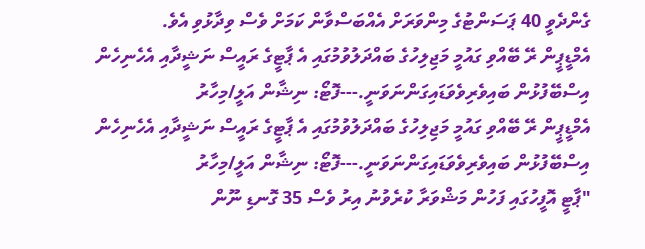ގެންދެވީ 40 ޕަސަންޓުގެ މިންވަރަށް އެއްބަސްވާން ކަމަށް ވެސް ވިދާޅުވި އެވެ.
އެމްޑީޕީން ރޭ ބޭއްވި ގައުމީ މަޖިލިހުގެ ބައްދަލުވުމުގައި އެ ޕާޓީގެ ރައީސް ނަޝީދާއި އެހެނިހެން އިސްބޭފުޅުން ބައިވެރިވެވަޑައިގަންނަވަނީ.---ފޮޓޯ: ނިޝާން އަލީ/މިހާރު
އެމްޑީޕީން ރޭ ބޭއްވި ގައުމީ މަޖިލިހުގެ ބައްދަލުވުމުގައި އެ ޕާޓީގެ ރައީސް ނަޝީދާއި އެހެނިހެން އިސްބޭފުޅުން ބައިވެރިވެވަޑައިގަންނަވަނީ.---ފޮޓޯ: ނިޝާން އަލީ/މިހާރު
"ޕާޓީ އޮފީހުގައި ފަހުން މަޝްވަރާ ކުރެވުނު އިރު ވެސް 35 ގޮނޑި ނޫން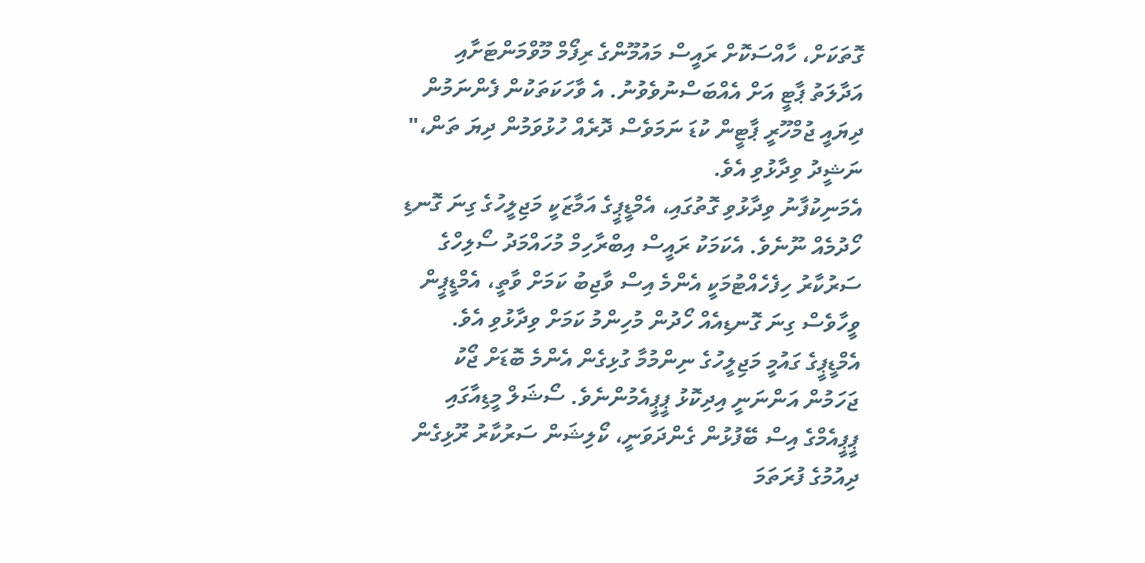ގޮތަކަށް، ހާއްސަކޮށް ރައީސް މައުމޫންގެ ރިފޯމް މޫވްމަންޓަށާއި އަދާލަތު ޕާޓީ އަށް އެއްބަސްނުވެވުނު. އެ ވާހަކަތަކުން ފެންނަމުން ދިޔައީ ޖުމްހޫރީ ޕާޓީން ކުޑަ ނަމަވެސް ދޮރެއް ހުޅުވަމުން ދިޔަ ތަން،" ނަޝީދު ވިދާޅުވި އެވެ.
އެމަނިކުފާނު ވިދާޅުވި ގޮތުގައި، އެމްޑީޕީގެ އަމާޒަކީ މަޖިލީހުގެ ގިނަ ގޮނޑި ހޯދުމެއް ނޫނެވެ. އެކަމަކު ރައީސް އިބްރާހިމް މުހައްމަދު ސޯލިހްގެ ސަރުކާރު ހިފެހެއްޓުމަކީ އެންމެ އިސް ވާޖިބު ކަމަށް ވާތީ، އެމްޑީޕީން ވީހާވެސް ގިނަ ގޮނޑިއެއް ހޯދުން މުހިންމު ކަމަށް ވިދާޅުވި އެވެ.
އެމްޑީޕީގެ ގައުމީ މަޖިލީހުގެ ނިންމުމާ ގުޅިގެން އެންމެ ބޮޑަށް ޖޯކު ޖަހަމުން އަންނަނީ އިދިކޮޅު ޕީޕީއެމުންނެވެ. ސޯޝަލް މީޑިއާގައި ޕީޕީއެމްގެ އިސް ބޭފުޅުން ގެންދަވަނީ، ކޯލިޝަން ސަރުކާރު ރޫޅިގެން ދިއުމުގެ ފުރަތަމަ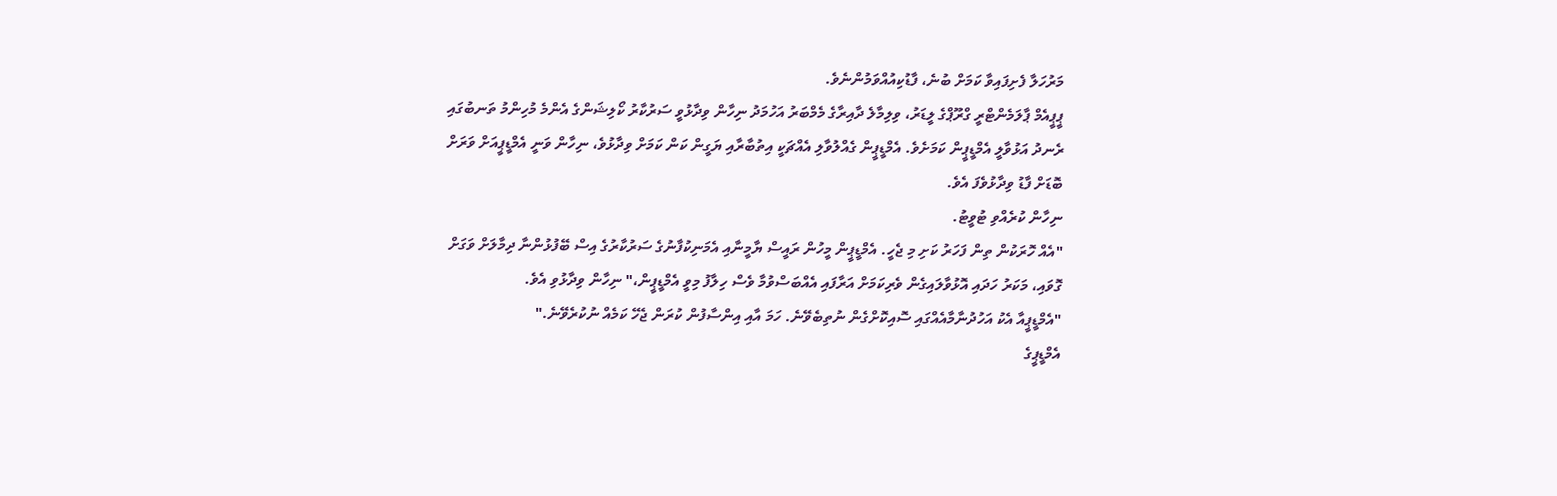މަރުހަލާ ފެށިފައިވާ ކަމަށް ބުނެ، ފާޑުކިއުއްވަމުންނެވެ.
ޕީޕީއެމް ޕާލަމެންޓްރީ ގްރޫޕްގެ ލީޑަރު، ވިލިމާލެ ދާއިރާގެ މެމްބަރު އަހުމަދު ނިހާން ވިދާޅުވީ ސަރުކާރު ކޯލިޝަންގެ އެންމެ މުހިންމު ތަނބުގައި ރެނދު އަޅުވާލީ އެމްޑީޕީން ކަމަށެވެ. އެމްޑީޕީން ގެއްލުވާލި އެއްޗަކީ އިތުބާރާއި ޔަގީން ކަން ކަމަށް ވިދާޅުވެ، ނިހާން ވަނީ އެމްޑީޕީއަށް ވަރަށް ބޮޑަށް ފާޑު ވިދާޅުވެފަ އެވެ.
ނިހާން ކުރެއްވި ޓުވީޓު.
"އެއް ހޮރަކުން ތިން ފަހަރު ކަށި މި ޖެހީ. އެމްޑީޕީން މީހުން ރައީސް ޔާމީނާއި އެމަނިކުފާނުގެ ސަރުކާރުގެ އިސް ބޭފުޅުންނާ ދިމާލަށް ވަގަށް ގޮވައި، މަކަރު ހަދައި އޮޅުވާލައިގެން ވެރިކަމަށް އަރާފައި އެއްބަސްވުމާ ވެސް ހިލާފު މިވީ އެމްޑީޕީން،" ނިހާން ވިދާޅުވި އެވެ.
"އެމްޑީޕީއާ އެކު އަހުދުނާމާއެއްގައި ސޮއިކޮށްގެން ނުތިބެވޭނެ. ހަމަ އާއި އިންސާފުން ކުރަން ޖެހޭ ކަމެއް ނުކުރެވޭނެ."
އެމްޑީޕީގެ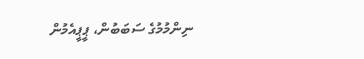ނިންމުމުގެ ސަބަބުން، ޕީޕީއެމުން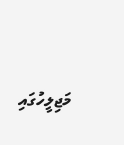މަޖިލީހުގައި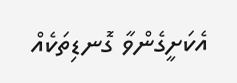އެކަށީގެންވާ ގޮނޑިތަކެއް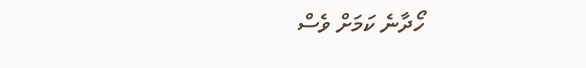ހޯދާނެ ކަމަށް ވެސް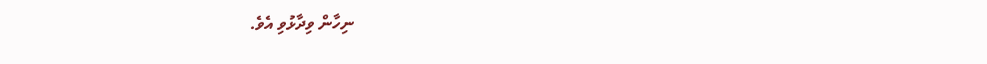ނިހާން ވިދާޅުވި އެވެ.